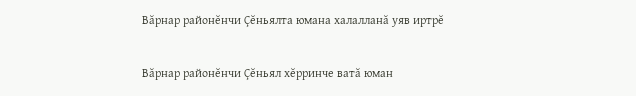Вăрнар районĕнчи Çĕньялта юмана халалланă уяв иртрĕ

Вăрнар районĕнчи Çĕньял хĕрринче ватă юман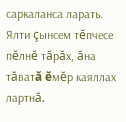саркаланса ларать. Ялти çынсем тĕпчесе пĕлнĕ тăрăх, ăна тăватă ĕмĕр каяллах лартнă.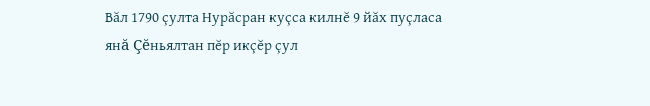Вăл 1790 çулта Нурăсран куçса килнĕ 9 йăх пуçласа янă Çĕньялтан пĕр икçĕр çул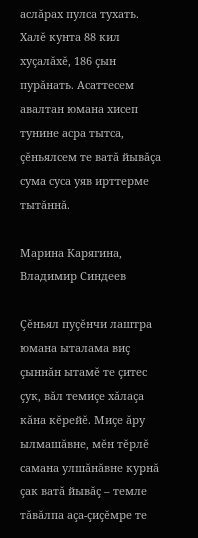аслăрах пулса тухать. Халĕ кунта 88 кил хуçалăхĕ, 186 çын пурăнать. Асаттесем авалтан юмана хисеп тунине асра тытса, çĕньялсем те ватă йывăçа сума суса уяв ирттерме тытăннă.

Марина Карягина, Владимир Синдеев

Çĕньял пуçĕнчи лаштра юмана ыталама виç çыннăн ытамĕ те çитес çук, вăл темиçе хăлаçа кăна кĕрейĕ. Миçе ăру ылмашăвне, мĕн тĕрлĕ самана улшăнăвне курнă çак ватă йывăç – темле тăвăлпа аçа-çиçĕмре те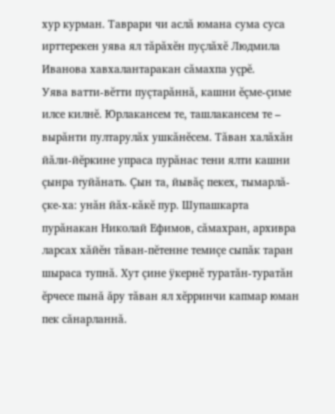хур курман. Таврари чи аслă юмана сума суса ирттерекен уява ял тăрăхĕн пуçлăхĕ Людмила Иванова хавхалантаракан сăмахпа уçрĕ.
Уява ватти-вĕтти пуçтарăннă, кашни ĕçме-çиме илсе килнĕ. Юрлакансем те, ташлакансем те – вырăнти пултарулăх ушкăнĕсем. Тăван халăхăн йăли-йĕркине упраса пурăнас тени ялти кашни çынра туйăнать. Çын та, йывăç пекех, тымарлă-çке-ха: унăн йăх-кăкĕ пур. Шупашкарта пурăнакан Николай Ефимов, сăмахран, архивра ларсах хăйĕн тăван-пĕтенне темиçе сыпăк таран шыраса тупнă. Хут çине ÿкернĕ туратăн-туратăн ĕрчесе пынă ăру тăван ял хĕрринчи капмар юман пек сăнарланнă.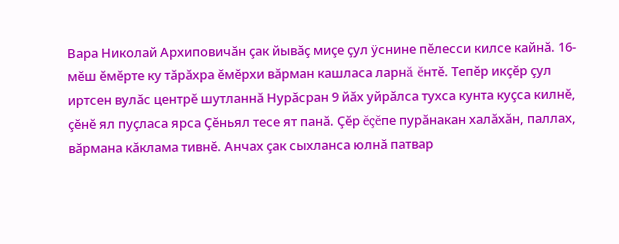Вара Николай Архиповичăн çак йывăç миçе çул ÿснине пĕлесси килсе кайнă. 16-мĕш ĕмĕрте ку тăрăхра ĕмĕрхи вăрман кашласа ларнă ĕнтĕ. Тепĕр икçĕр çул иртсен вулăс центрĕ шутланнă Нурăсран 9 йăх уйрăлса тухса кунта куçса килнĕ, çĕнĕ ял пуçласа ярса Çĕньял тесе ят панă. Çĕр ĕçĕпе пурăнакан халăхăн, паллах, вăрмана кăклама тивнĕ. Анчах çак сыхланса юлнă патвар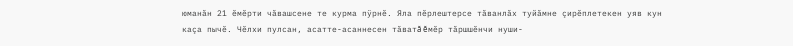юманăн 21 ĕмĕрти чăвашсене те курма пÿрнĕ. Яла пĕрлештерсе тăванлăх туйăмне çирĕплетекен уяв кун каçа пычĕ. Чĕлхи пулсан, асатте-асаннесен тăватă ĕмĕр тăршшĕнчи нуши-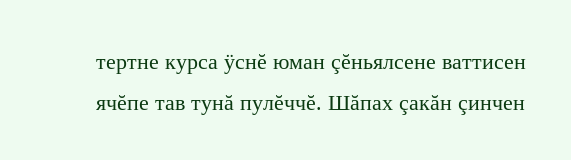тертне курса ÿснĕ юман çĕньялсене ваттисен ячĕпе тав тунă пулĕччĕ. Шăпах çакăн çинчен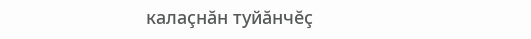калаçнăн туйăнчĕç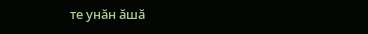те унăн ăшă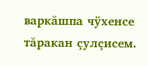варкăшпа чÿхенсе тăракан çулçисем.